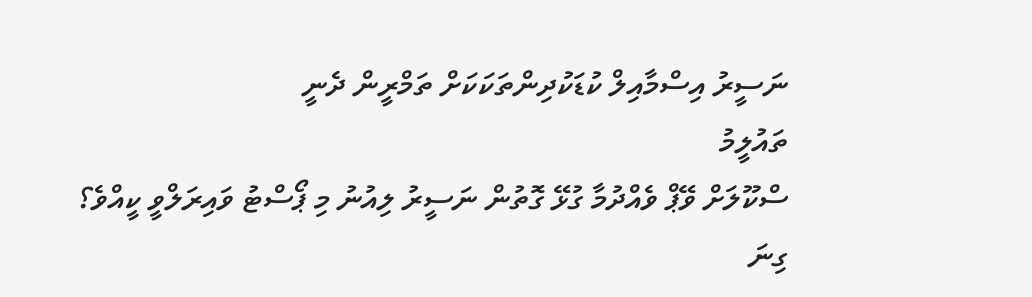ނަސީރު އިސްމާއިލް ކުޑަކުދިންތަކަކަށް ތަމްރީން ދެނީ
ތައުލީމު
ސްކޫލަށް ވޭޕް ވެއްދުމާ ގުޅޭ ގޮތުން ނަސީރު ލިއުނު މި ޕޯސްޓު ވައިރަލްވީ ކީއްވެ؟
ގިނަ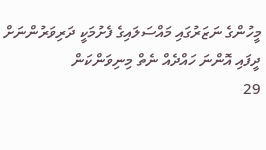މީހުންގެ ނަޒަރުގައި މައްސަލައިގެ ފެށުމަކީ ދަރިވަރުންނަށް ދީފައި އޮންނަ ހައްދެއް ނެތް މިނިވަންކަން
29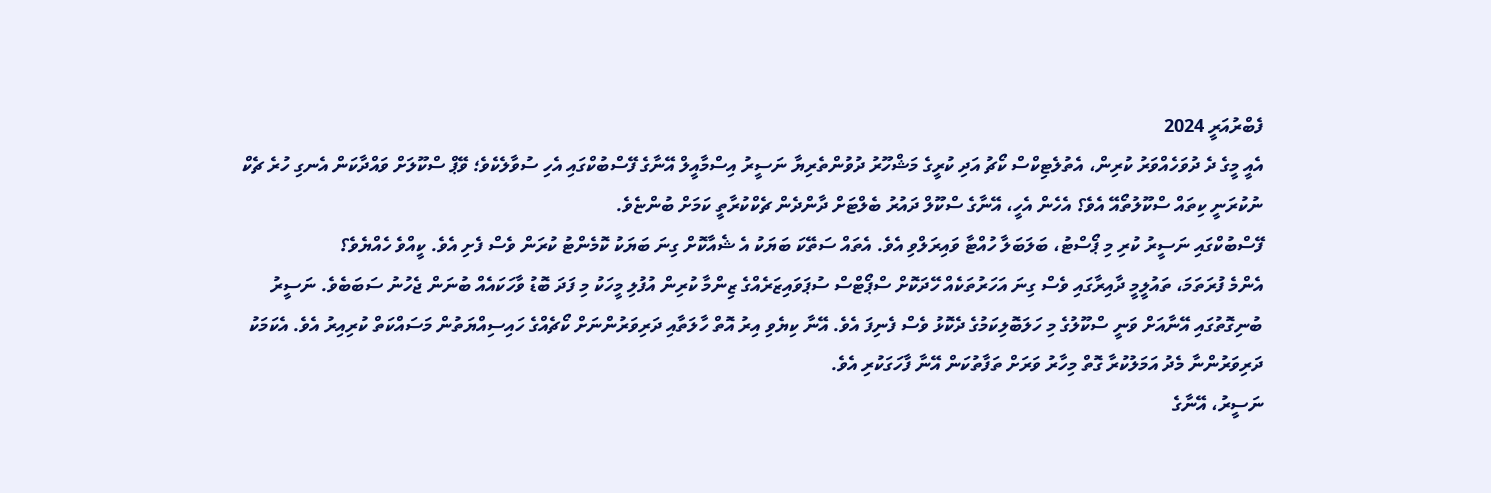ފެބްރުއަރީ 2024
އެއީ މީގެ ދެ ދުވަހެއްވަރު ކުރިން، އެތުލެޓިކްސް ކޯޗު އަދި ކުރީގެ މަޝްހޫރު ދުވުންތެރިޔާ ނަސީރު އިސްމާއީލް އޭނާގެ ފޭސްބުކްގައި އެހި ސުވާލެކެވެ؛ ވޭޕް ސްކޫލަށް ވައްދާކަން އެނގި ހުރެ ޗެކް ނުކުރަނީ ކިތައް ސްކޫލުތޯއޭ އެވެ؟ އެހެން އެހީ، އޭނާގެ ސްކޫލް ދައުރު ބެލްޓަށް ދާންދެން ޗެކްކުރާތީ ކަމަށް ބުންޏެވެ.
ފޭސްބުކްގައި ނަސީރު ކުރި މި ޕޯސްޓު، ބަލަބަލާ ހުއްޓާ ވައިރަލްވި އެވެ. އެތައް ސަތޭކަ ބަޔަކު އެ ޝެއާކޮށް ގިނަ ބަޔަކު ކޮމެންޓު ކުރަން ވެސް ފެށި އެވެ. ކީއްވެ ހެއްޔެވެ؟
އެންމެ ފުރަތަމަ، ތައުލީމީ ދާއިރާގައި ވެސް ގިނަ އަހަރުތަކެއް ހޭދަކޮށް ސްޕޯޓްސް ސުޕަވައިޒަރެއްގެ ޒިންމާ ކުރިން އުފުލި މީހަކު މި ފަދަ ބޮޑު ވާހަކައެއް ބުނަން ޖެހުނު ސަބަބެވެ. ނަސީރު ބުނިގޮތުގައި އޭނާއަށް ވަނީ ސްކޫލުގެ މި ހަލަބޮލިކަމުގެ ދެކޮޅު ވެސް ފެނިފަ އެވެ. އޭނާ ކިޔެވި އިރު އޮތް ހާލަތާއި ދަރިވަރުންނަށް ކޯޗެއްގެ ހައިސިއްޔަތުން މަސައްކަތް ކުރިއިރު އެވެ. އެކަމަކު ދަރިވަރުންނާ މެދު އަމަލުކުރާ ގޮތް މިހާރު ވަރަށް ތަފާތުކަން އޭނާ ފާހަގަކުރި އެވެ.
ނަސީރު، އޭނާގެ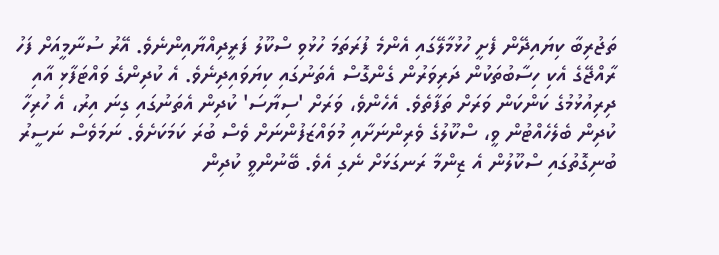ތަޖުރިބާ ކިޔައިދޭން ފެށީ ހުޅުމާލޭގައި އެންމެ ފުރަތަމަ ހުޅުވި ސްކޫލު ފަރީދިއްޔާއިންނެވެ. އޭރު ސުނާމީއަށް ފަހު ރާއްޖޭގެ އެކި ހިސާބުތަކުން ދަރިވަރުން ގެންގޮސް އެތަނުގައި ކިޔަވައިދިނެވެ. އެ ކުދިންގެ ވައްޓަފާޅި އާއި ދިރިއުޅުމުގެ ކަންކަން ވަރަށް ތަފާތެވެ. އެހެންވެ، ވަރަށް 'ސިޔާސަ' ކުދިން އެތަނުގައި ގިނަ އިރު، އެ ހުރިހާ ކުދިން ބެލެހެއްޓުން ވީ، ސްކޫލުގެ ވެރިންނަށާއި މުވައްޒަފުންނަށް ވެސް ބުރަ ކަމަކަށެވެ. ނަމަވެސް ނަސީރު ބުނިގޮތުގައި ސްކޫލުން އެ ޒިންމާ ރަނގަޅަށް ނެގި އެވެ. ބޭނުންވީ ކުދިން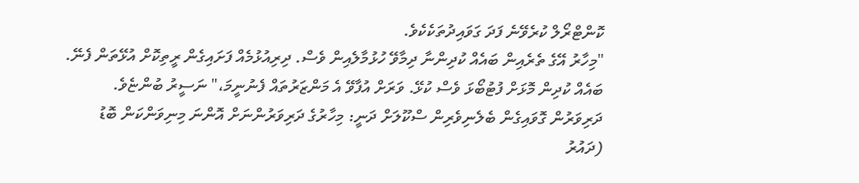ކޮންޓްރޯލް ކުރެވޭނެ ފަދަ ގަވައިދުތަކެކެވެ.
"މިހާރު އޭގެ ތެރެއިން ބައެއް ކުދިންނާ ދިމާވޭ ހުޅުމާލެއިން ވެސް. ދިރިއުޅުމެއް ފަށައިގެން ރީތިކޮށް އުޅޭތަން ފެނޭ. ބައެއް ކުދިން މޮޅަށް ފުޓުބޯޅަ ވެސް ކުޅޭ. ވަރަށް އުފާވޭ އެ މަންޒަރުތައް ފެނުނީމަ،" ނަސީރު ބުންޏެވެ.
ދަރިވަރުން ގޮވައިގެން ބެލެނިވެރިން ސްކޫލަށް ދަނީ: މިހާރުގެ ދަރިވަރުންނަށް އޮންނަ މިނިވަންކަން ބޮޑު (ދައުރު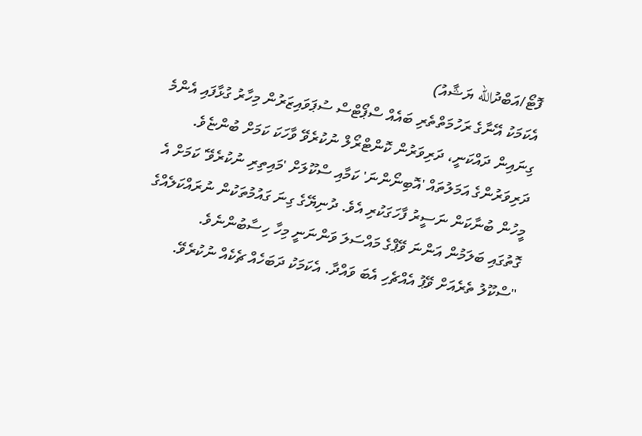ފޮޓޯ/އަބްދުالله ޔަޝާއު)
އެކަމަކު އޭނާގެ ރަހުމަތްތެރި ބައެއް ސްޕޯޓްސް ސުޕަވައިޒަރުން މިހާރު ގުޅާފައި އެންމެ ގިނައިން ދައްކަނީ، ދަރިވަރުން ކޮންޓްރޯލް ނުކުރެވޭ ވާހަކަ ކަމަށް ބުންޏެވެ. ދަރިވަރުންގެ އަމަލުތައް 'އޮބިނޯންނަ' ކަމާއި ސްކޫލަށް 'މައިތިރި ނުކުރެވޭ' ކަމަށް އެ މީހުން ބުނާކަން ނަސީރު ފާހަގަކުރި އެވެ. ދުނިޔޭގެ ގިނަ ގައުމުތަކުން ނުރައްކަލެއްގެ ގޮތުގައި ބަލަމުން އަންނަ ވޭޕްގެ މައްސަލަ ވަންނަނީ މިހާ ހިސާބުންނެވެ.
"ސްކޫލު ތެރެއަށް ވޭޕު އެއްޗެހި އެބަ ވައްދާ. އެކަމަކު ދަބަހެއް ޗެކެއް ނުކުރެވޭ.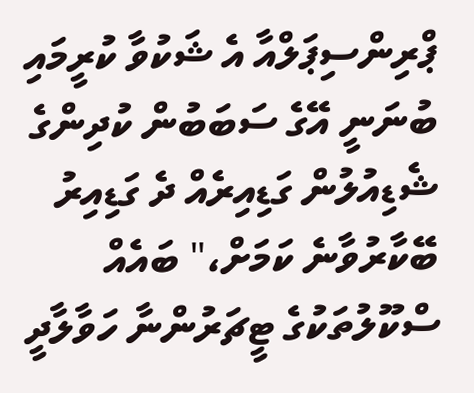ޕްރިންސިޕަލްއާ އެ ޝަކުވާ ކުރީމައި ބުނަނީ އޭގެ ސަބަބުން ކުދިންގެ ޝެޑިއުލުން ގަޑިއިރެއް ދެ ގަޑިއިރު ބޭކާރުވާނެ ކަމަށް،" ބައެއް ސްކޫލުތަކުގެ ޓީޗަރުންނާ ހަވާލާދީ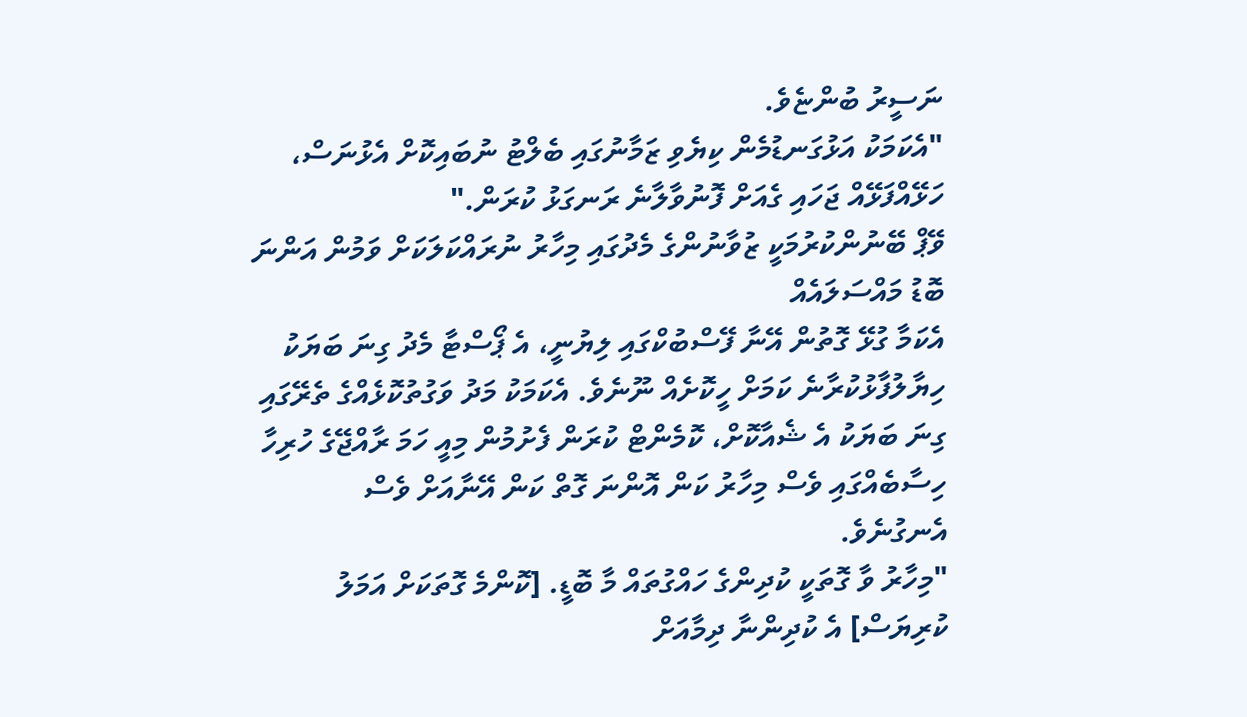ނަސީރު ބުންޏެވެ.
"އެކަމަކު އަޅުގަނޑުމެން ކިޔެވި ޒަމާނުގައި ބެލްޓު ނުބައިކޮށް އެޅުނަސް، ހަޅޭއްފަޅޭއް ޖަހައި ގެއަށް ފޮނުވާލާނެ ރަނގަޅު ކުރަން."
ވޭޕް ބޭނުންކުރުމަކީ ޒުވާނުންގެ މެދުގައި މިހާރު ނުރައްކަލަކަށް ވަމުން އަންނަ ބޮޑު މައްސަލައެއް
އެކަމާ ގުޅޭ ގޮތުން އޭނާ ފޭސްބުކްގައި ލިޔުނީ، އެ ޕޯސްޓާ މެދު ގިނަ ބަޔަކު ހިޔާލުފާޅުކުރާނެ ކަމަށް ހީކޮށެއް ނޫނެވެ. އެކަމަކު މަދު ވަގުތުކޮޅެއްގެ ތެރޭގައި ގިނަ ބަޔަކު އެ ޝެއާކޮށް، ކޮމެންޓް ކުރަން ފެށުމުން މިއީ ހަމަ ރާއްޖޭގެ ހުރިހާ ހިސާބެއްގައި ވެސް މިހާރު ކަން އޮންނަ ގޮތް ކަން އޭނާއަށް ވެސް އެނގުނެވެ.
"މިހާރު ވާ ގޮތަކީ ކުދިންގެ ހައްގުތައް މާ ބޮޑީ. [ކޮންމެ ގޮތަކަށް އަމަލު ކުރިޔަސް] އެ ކުދިންނާ ދިމާއަށް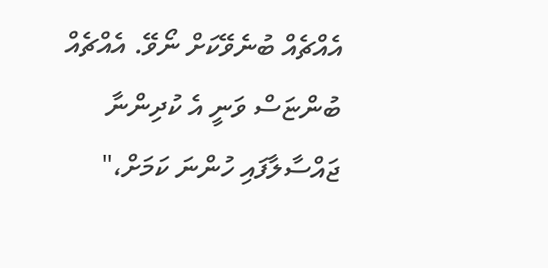އެއްޗެއް ބުނެވޭކަށް ނޯވޭ. އެއްޗެއް ބުންޏަސް ވަނީ އެ ކުދިންނާ ޖައްސާލާފައި ހުންނަ ކަމަށް،"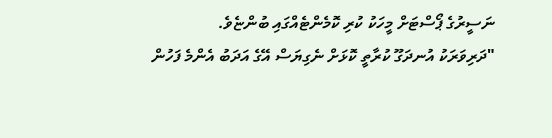ނަސީރުގެ ޕޯސްޓަށް މީހަކު ކުރި ކޮމެންޓެއްގައި ބުންޏެވެ.
"ދަރިވަރަކު އުނދަގޫ ކުރާތީ ކޮޅަށް ނެގިޔަސް އޭގެ އަދަބު އެންމެ ފަހުން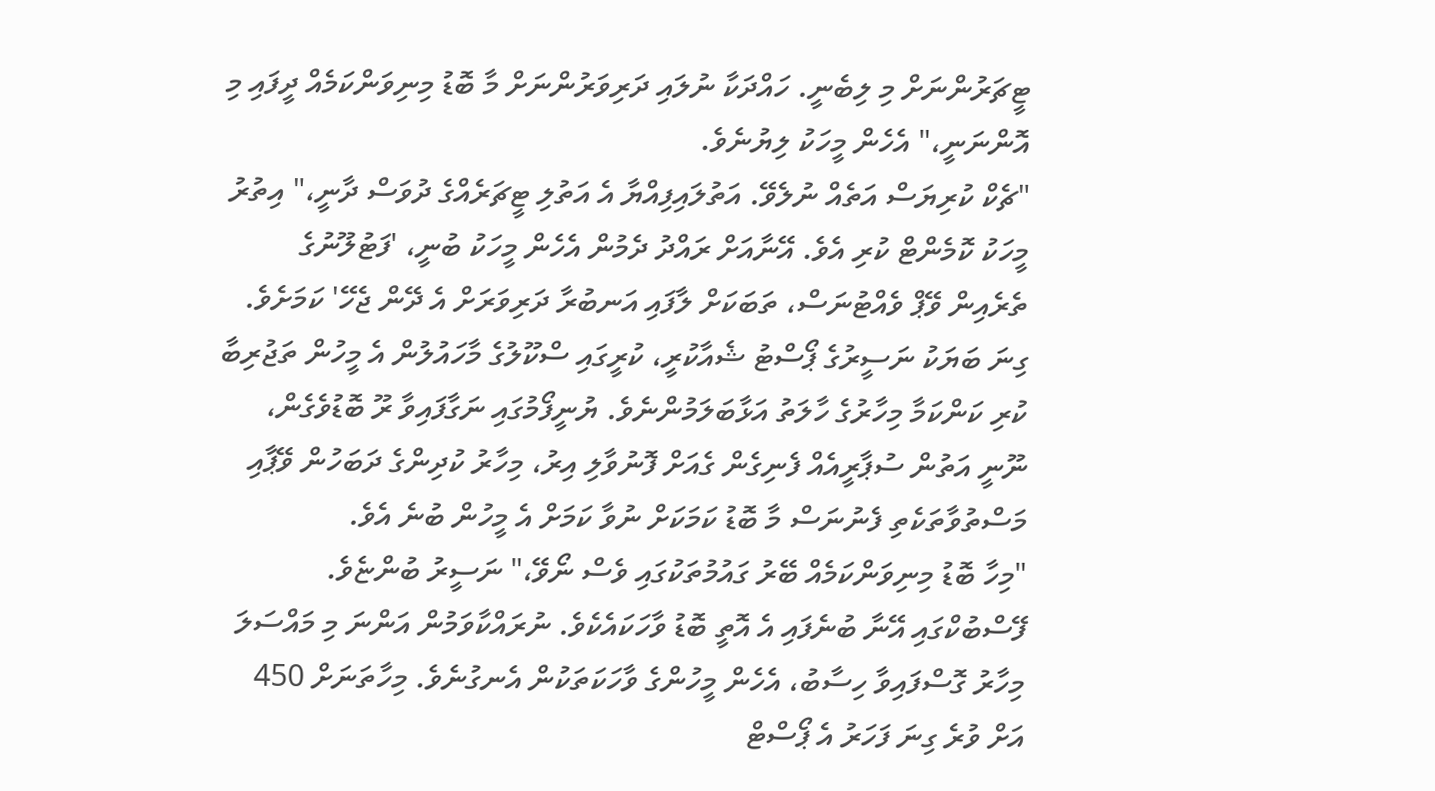ޓީޗަރުންނަށް މި ލިބެނީ. ހައްދަކާ ނުލައި ދަރިވަރުންނަށް މާ ބޮޑު މިނިވަންކަމެއް ދީފައި މި އޮންނަނީ،" އެހެން މީހަކު ލިޔުނެވެ.
"ޗެކް ކުރިޔަސް އަތެއް ނުލެވޭ. އަތުލައިފިއްޔާ އެ އަތުލި ޓީޗަރެއްގެ ދުވަސް ދާނީ،" އިތުރު މީހަކު ކޮމެންޓް ކުރި އެވެ. އޭނާއަށް ރައްދު ދެމުން އެހެން މީހަކު ބުނީ، 'ފަޓުލޫނުގެ ތެރެއިން ވޭޕް ވެއްޓުނަސް، ތަބަކަށް ލާފައި އަނބުރާ ދަރިވަރަށް އެ ދޭން ޖެހޭ' ކަމަށެވެ.
ގިނަ ބަޔަކު ނަސީރުގެ ޕޯސްޓު ޝެއާކުރީ، ކުރީގައި ސްކޫލުގެ މާހައުލުން އެ މީހުން ތަޖުރިބާ ކުރި ކަންކަމާ މިހާރުގެ ހާލަތު އަޅާބަލަމުންނެވެ. ޔުނީފޯމުގައި ނަގާފައިވާ ރޫ ބޮޑުވެގެން، ނޫނީ އަތުން ސުޕާރީއެއް ފެނިގެން ގެއަށް ފޮނުވާލި އިރު، މިހާރު ކުދިންގެ ދަބަހުން ވޭޕާއި މަސްތުވާތަކެތި ފެނުނަސް މާ ބޮޑު ކަމަކަށް ނުވާ ކަމަށް އެ މީހުން ބުނެ އެވެ.
"މިހާ ބޮޑު މިނިވަންކަމެއް ބޭރު ގައުމުތަކުގައި ވެސް ނޯވޭ،" ނަސީރު ބުންޏެވެ.
ފޭސްބުކްގައި އޭނާ ބުނެފައި އެ އޮތީ ބޮޑު ވާހަކައެކެވެ. ނުރައްކާވަމުން އަންނަ މި މައްސަލަ މިހާރު ގޮސްފައިވާ ހިސާބު، އެހެން މީހުންގެ ވާހަކަތަކުން އެނގުނެވެ. މިހާތަނަށް 450 އަށް ވުރެ ގިނަ ފަހަރު އެ ޕޯސްޓް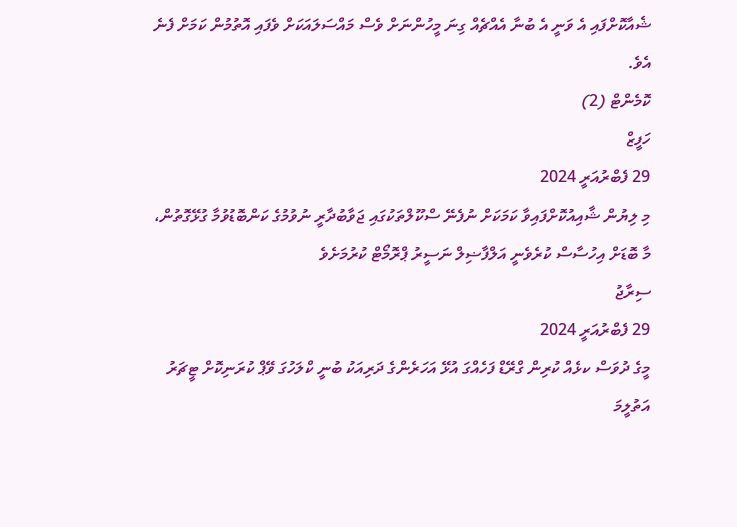ޝެއާކޮށްފައި އެ ވަނީ އެ ބުނާ އެއްޗެއް ގިނަ މީހުންނަށް ވެސް މައްސަލައަކަށް ވެފައި އޮތުމުން ކަމަށް ފެނެ އެވެ.
ކޮމެންޓް (2)
ހަފީޒް
29 ފެބްރުއަރީ 2024
މި ލިޔުން ޝާއިއުކޮށްފައިވާ ކަމަކަށް ނުފެނޭ ސްކޫލްތަކުގައި ޖަވާބުދާރީ ނުވުމުގެ ކަންބޮޑުވުމާ ގުޅޭގޮތުން، މާ ބޮޑަށް އިހުސާސް ކުރެވެނީ އަލްފާޟިލް ނަސީރު ޕްރޮމޯޓް ކުރުމަށެވެ
ސިރާޖު
29 ފެބްރުއަރީ 2024
މީގެ ދުވަސް ކޅެއް ކުރިން ގްރޭޑް ފަހެއްގަ އުޅޭ އަހަރެންގެ ދަރިއަކު ބުނީ ކްލަހުގަ ވޭޕް ކުރަނިކޮށް ޓީޗަރު އަތުލީމަ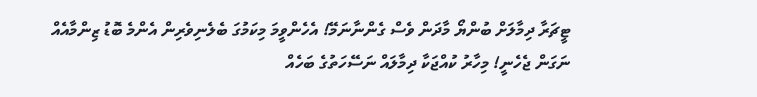ޓީޗަރާ ދިމާލަށް ބުންޔޯ މާދަން ވެސް ގެންނާނަމޭ! އެހެންވީމަ މިކަމުގަ ބެލެނިވެރިން އެންމެ ބޮޑު ޒިންމާއެއް ނަގަން ޖެހެނީ! މިހާރު ކުއްޖަކާ ދިމާލައް ނަސޭހަތުގެ ބަހެއް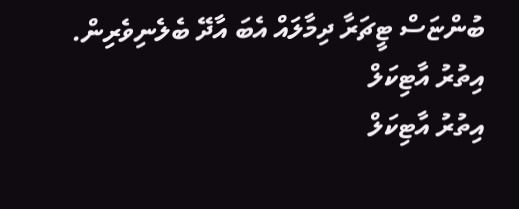ބުންޏަސް ޓީޗަރާ ދިމާލައް އެބަ އާދޭ ބެލެނިވެރިން.
އިތުރު އާޓިކަލް
އިތުރު އާޓިކަލް